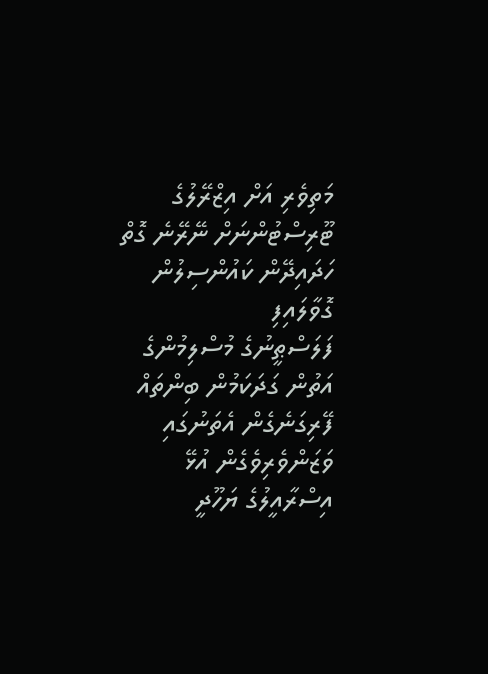މަތިވެރި އަށް އިޒްރޭލުގެ ޓޫރިސްޓުންނަށް ނޭރޭނެ ގޮތް ހަދައިދޭން ކައުންސިލުން ގޮވާލައިފި
ފަލަސްޠީނުގެ މުސްލިމުންގެ އަތުން ގަދަކަމުން ބިންތައް ފޭރިގަނެގެން އެތަނުގައި ވަޒަންވެރިވެގެން އުޅޭ އިސްރާއީލުގެ ޔަހޫދީ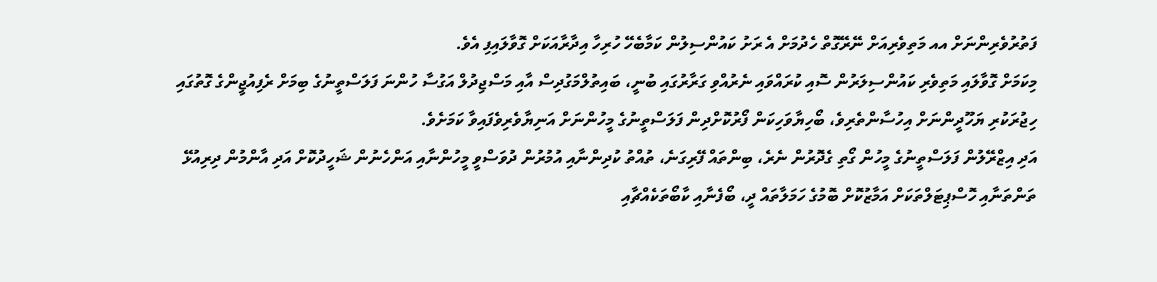ފަތުރުވެރިންނަށް އއ މަތިވެރިއަށް ނޭރޭގޮތް ހެދުމަށް އެ ރަށު ކައުންސިލުން ކަމާބެހޭ ހުރިހާ އިދާރާއަކަށް ގޮވާލައިފި އެވެ.
މިކަމަށް ގޮވާލައި މަތިވެރި ކައުންސިލަރުން ސޮއި ކުރައްވައި ނެރުއްވި ގަރާރުގައި ބުނީ، ބައިތުލްމަގުދިސް އާއި މަސްޖިދުލް އަގުސާ ހުންނަ ފަލަސްތީނުގެ ބިމަށް ރެފިއުޖީންގެ ގޮތުގައި ހިޖުރަކުރި ޔަހޫދީންނަށް އިހުސާންތެރިވެ، ބޯހިޔާވަހިކަން ފޯރުކޮށްދިން ފަލަސްތީނުގެ މީހުންނަށް އަނިޔާވެރިވެފައިވާ ކަމަށެވެ.
އަދި އިޒްރޭލުން ފަލަސްތީނުގެ މީހުން ގޯތި ގެދޮރުން ނެރެ، ބިންތައް ފޭރިގަނެ، ތުއްތު ކުދިންނާއި އުމުރުން ދުވަސްވީ މީހުންނާއި އަންހެނުން ޝަހީދުކޮށް އަދި އާންމުން ދިރިއުޅޭ ތަންތަނާއި ހޮސްޕިޓަލްތަކަށް އަމާޒުކޮށް ބޮމުގެ ހަމަލާތައް ދީ، ބޯފެނާއި ކާބޯތަކެއްޗާއި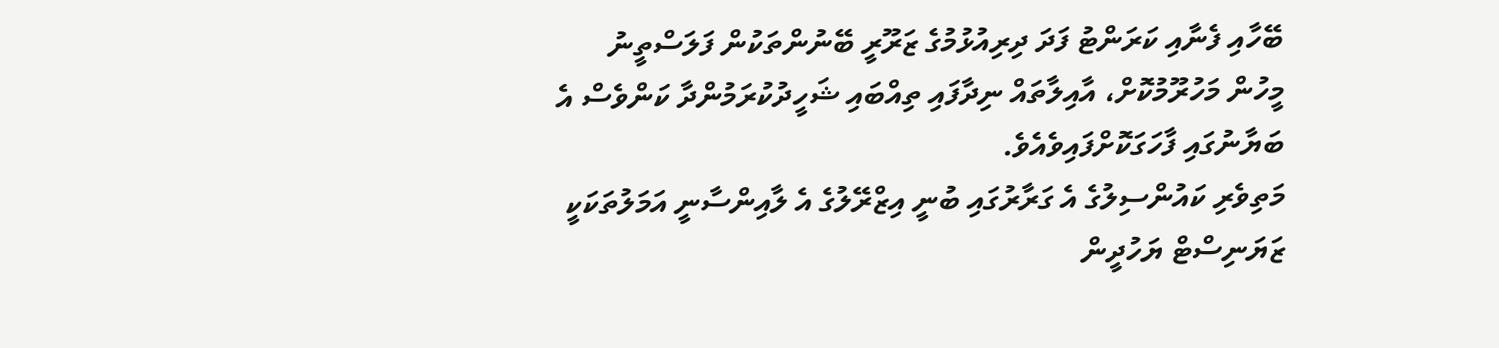ބޭހާއި ފެނާއި ކަރަންޓު ފަދަ ދިރިއުޅުމުގެ ޒަރޫރީ ބޭނުންތަކުން ފަލަސްތީނު މީހުން މަހުރޫމުކޮށް، އާއިލާތައް ނިދާފައި ތިއްބައި ޝަހީދުކުރަމުންދާ ކަންވެސް އެ ބަޔާނުގައި ފާހަގަކޮށްފައިވެއެވެ.
މަތިވެރި ކައުންސިލުގެ އެ ގަރާރުގައި ބުނީ އިޒްރޭލުގެ އެ ލާއިންސާނީ އަމަލުތަކަކީ ޒަޔަނިސްޓް ޔަހުދީން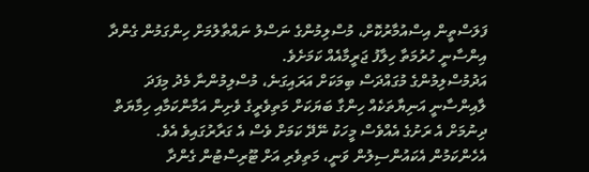ފަލަސްތީން އިސްއުމާރުކޮށް، މުސްލިމުންގެ ނަސްލު ނައްތާލުމަށް ހިންގަމުން ގެންދާ އިންސާނީ ހުރުމަތާ ހިލާފު ޖަރީމާއެއް ކަމަށެވެ.
އަދުމުސްލިމުންގެ މުގައްދަސް ބިމަކަށް އަރައިގަނެ، މުސްލިމުންނާ މެދު މިފަދަ ލާއިންސާނީ އަނިޔާތަކެއް ހިންގާ ބަޔަކަށް މަތިވެރީގެ ވެށިން އަމާންކަމާއި ހިމާޔަތް ދިނުމަށް އެ ރަށުގެ އެއްވެސް މީހަކު ނޭދޭ ކަމަށް ވެސް އެ ގަރާރުގައިވެ އެވެ.
އެހެންކަމުން އެކައުންސިލުން ވަނީ، މަތިވެރި އަށް ޓޫރިސްޓުން ގެންދާ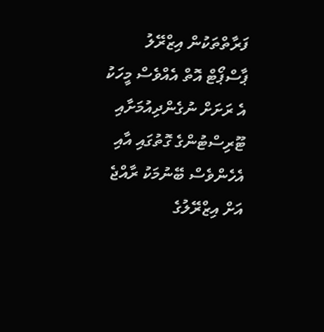ފަރާތްތަކުން އިޒްރޭލު ޕާސްޕޯޓް އޮތް އެއްވެސް މީހަކު އެ ރަށަށް ނުގެންދިއުމަށާއި ޓޫރިސްޓުންގެ ގޮތުގައި އާއި އެހެންވެސް ބޭނުމަކު ރާއްޖެ އަށް އިޒްރޭލުގެ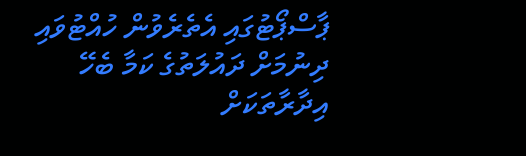ޕާސްޕޯޓުގައި އެތެރެވުން ހުއްޓުވައި ދިނުމަށް ދައުލަތުގެ ކަމާ ބެހޭ އިދާރާތަކަށް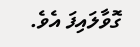ގޮވާލައިފަ އެވެ.